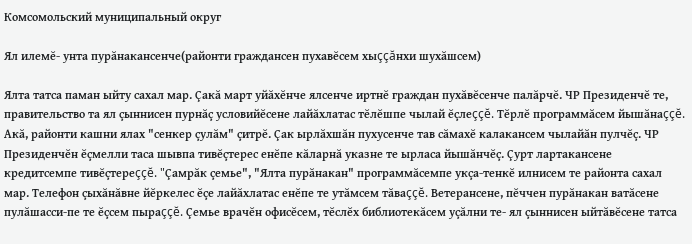Комсомольский муниципальный округ

Ял илемĕ- унта пурăнакансенче(районти граждансен пухавĕсем хыççăнхи шухăшсем)

Ялта татса паман ыйту сахал мар. Çакă март уйăхĕнче ялсенче иртнĕ граждан пухăвĕсенче палăрчĕ. ЧР Президенчĕ те, правительство та ял çыннисен пурнăç условийĕсене лайăхлатас тĕлĕшпе чылай ĕçлеççĕ. Тĕрлĕ программăсем йышăнаççĕ. Акă, районти кашни ялах "сенкер çулăм" çитрĕ. Çак ырлăхшăн пухусенче тав сăмахĕ калакансем чылайăн пулчĕç. ЧР Президенчĕн ĕçмелли таса шывпа тивĕçтерес енĕпе кăларнă указне те ырласа йышăнчĕç. Çурт лартакансене кредитсемпе тивĕçтереççĕ. "Çамрăк çемье", "Ялта пурăнакан" программăсемпе укçа-тенкĕ илнисем те районта сахал мар. Телефон çыхăнăвне йĕркелес ĕçе лайăхлатас енĕпе те утăмсем тăваççĕ. Ветерансене, пĕччен пурăнакан ватăсене пулăшасси-пе те ĕçсем пыраççĕ. Çемье врачĕн офисĕсем, тĕслĕх библиотекăсем уçăлни те- ял çыннисен ыйтăвĕсене татса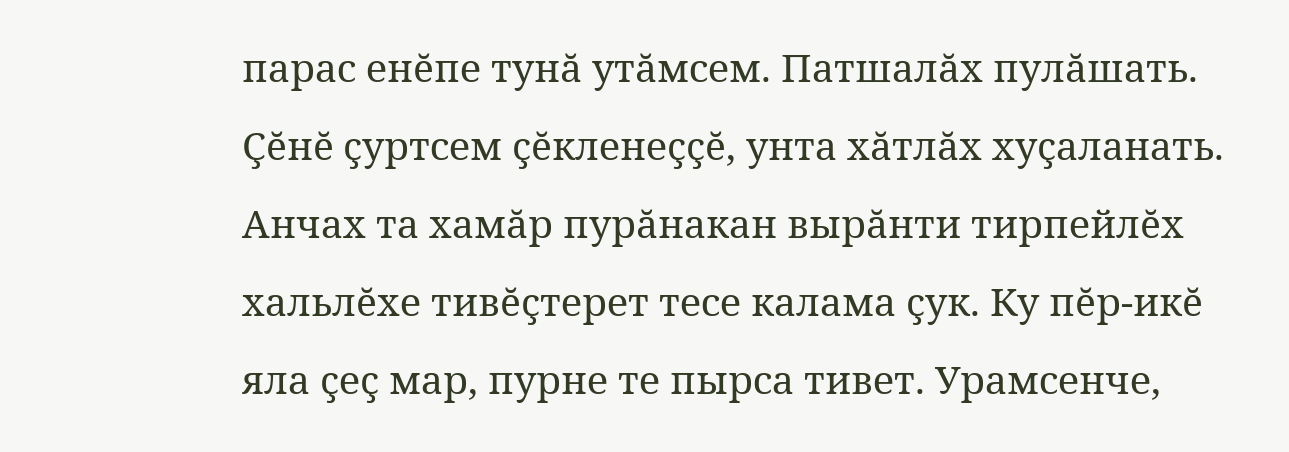парас енĕпе тунă утăмсем. Патшалăх пулăшать. Çĕнĕ çуртсем çĕкленеççĕ, унта хăтлăх хуçаланать. Анчах та хамăр пурăнакан вырăнти тирпейлĕх хальлĕхе тивĕçтерет тесе калама çук. Ку пĕр-икĕ яла çеç мар, пурне те пырса тивет. Урамсенче,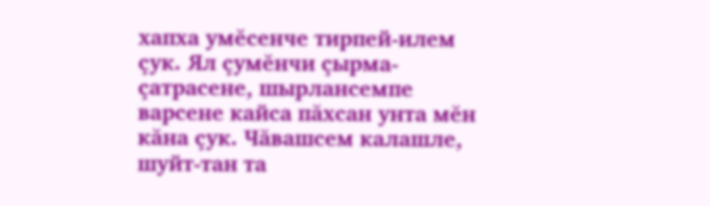хапха умĕсенче тирпей-илем çук. Ял çумĕнчи çырма-çатрасене, шырлансемпе варсене кайса пăхсан унта мĕн кăна çук. Чăвашсем калашле, шуйт-тан та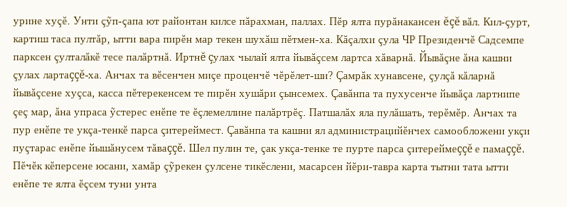урине хуçĕ. Унти çỹп-çапа ют районтан килсе пăрахман, паллах. Пĕр ялта пурăнакансен ĕçĕ вăл. Кил-çурт, картиш таса пултăр, ытти вара пирĕн мар текен шухăш пĕтмен-ха. Кăçалхи çула ЧР Президенчĕ Садсемпе парксен çулталăкĕ тесе палăртнă. Иртнĕ çулах чылай ялта йывăçсем лартса хăварнă. Йывăçне ăна кашни çулах лартаççĕ-ха. Анчах та вĕсенчен миçе проценчĕ чĕрĕлет-ши? Çамрăк хунавсене, çулçă кăларнă йывăçсене хуçса, касса пĕтерекенсем те пирĕн хушăри çынсемех. Çавăнпа та пухусенче йывăçа лартнипе çеç мар, ăна упраса ỹстерес енĕпе те ĕçлемеллине палăртрĕç. Патшалăх яла пулăшать, терĕмĕр. Анчах та пур енĕпе те укçа-тенкĕ парса çитереймест. Çавăнпа та кашни ял администрацийĕнчех самообложени укçи пуçтарас енĕпе йышăнусем тăваççĕ. Шел пулин те, çак укçа-тенке те пурте парса çитереймеççĕ е памаççĕ. Пĕчĕк кĕперсене юсани, хамăр çỹрекен çулсене тикĕслени, масарсен йĕри-тавра карта тытни тата ытти енĕпе те ялта ĕçсем туни унта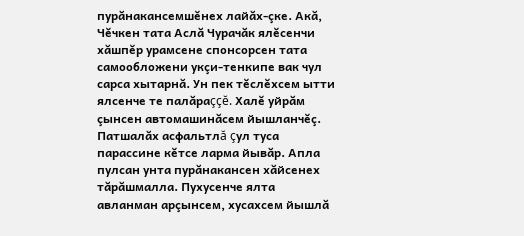пурăнакансемшĕнех лайăх-çке. Акă, Чĕчкен тата Аслă Чурачăк ялĕсенчи хăшпĕр урамсене спонсорсен тата самообложени укçи-тенкипе вак чул сарса хытарнă. Ун пек тĕслĕхсем ытти ялсенче те палăраççĕ. Халĕ уйрăм çынсен автомашинăсем йышланчĕç. Патшалăх асфальтлă çул туса парассине кĕтсе ларма йывăр. Апла пулсан унта пурăнакансен хăйсенех тăрăшмалла. Пухусенче ялта авланман арçынсем, хусахсем йышлă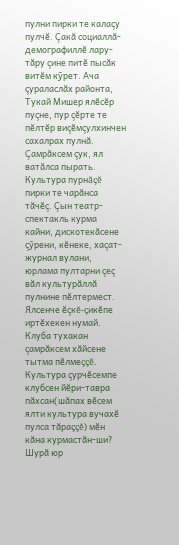пулни пирки те калаçу пулчĕ. Çакă социаллă-демографиллĕ лару-тăру çине питĕ пысăк витĕм кỹрет. Ача çураласлăх районта, Тукай Мишер ялĕсĕр пуçне, пур çĕрте те пĕлтĕр виçĕмçулхинчен сахалрах пулнă. Çамрăксем çук, ял ватăлса пырать. Культура пурнăçĕ пирки те чарăнса тăчĕç. Çын театр-спектакль курма кайни, дискотекăсене çỹрени, кĕнеке, хаçат-журнал вулани, юрлама пултарни çеç вăл культурăллă пулнине пĕлтермест. Ялсенче ĕçкĕ-çикĕпе иртĕхекен нумай. Клуба тухакан çамрăксем хăйсене тытма пĕлмеççĕ. Культура çурчĕсемпе клубсен йĕри-тавра пăхсан(шăпах вĕсем ялти культура вучахĕ пулса тăраççĕ) мĕн кăна курмастăн-ши? Шурă юр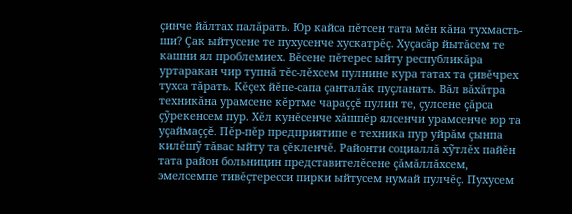çинче йăлтах палăрать. Юр кайса пĕтсен тата мĕн кăна тухмасть-ши? Çак ыйтусене те пухусенче хускатрĕç. Хуçасăр йытăсем те кашни ял проблемиех. Вĕсене пĕтерес ыйту республикăра уртаракан чир тупнă тĕс-лĕхсем пулнине кура татах та çивĕчрех тухса тăрать. Кĕçех йĕпе-сапа çанталăк пуçланать. Вăл вăхăтра техникăна урамсене кĕртме чараççĕ пулин те, çулсене çăрса çỹрекенсем пур. Хĕл кунĕсенче хăшпĕр ялсенчи урамсенче юр та уçаймаççĕ. Пĕр-пĕр предприятипе е техника пур уйрăм çынпа килĕшỹ тăвас ыйту та çĕкленчĕ. Районти социаллă хỹтлĕх пайĕн тата район больницин представителĕсене çăмăллăхсем, эмелсемпе тивĕçтересси пирки ыйтусем нумай пулчĕç. Пухусем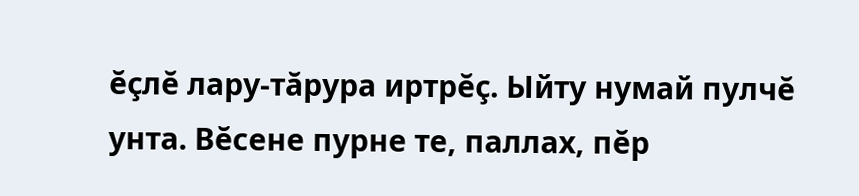ĕçлĕ лару-тăрура иртрĕç. Ыйту нумай пулчĕ унта. Вĕсене пурне те, паллах, пĕр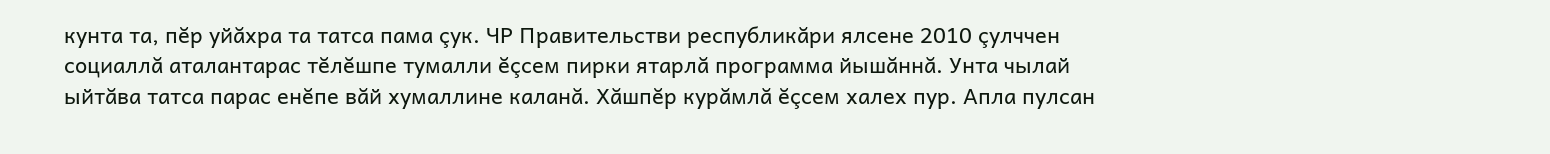кунта та, пĕр уйăхра та татса пама çук. ЧР Правительстви республикăри ялсене 2010 çулччен социаллă аталантарас тĕлĕшпе тумалли ĕçсем пирки ятарлă программа йышăннă. Унта чылай ыйтăва татса парас енĕпе вăй хумаллине каланă. Хăшпĕр курăмлă ĕçсем халех пур. Апла пулсан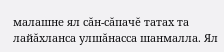малашне ял сăн-сăпачĕ татах та лайăхланса улшăнасса шанмалла. Ял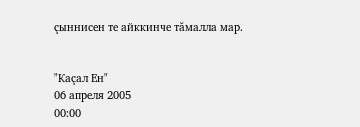çыннисен те айккинче тăмалла мар.


"Каçал Ен"
06 апреля 2005
00:00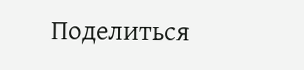Поделиться